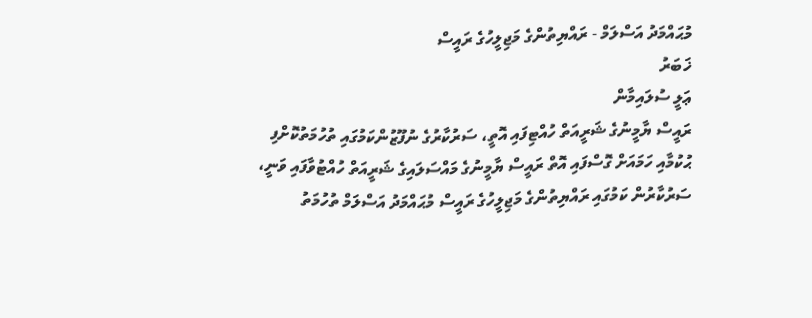މުޙައްމަދު އަސްލަމް - ރައްޔިތުންގެ މަޖިލީހުގެ ރައީސް
ޚަބަރު
ޢަލީ ސުލައިމާން
ރައީސް ޔާމީނުގެ ޝަރީއަތް ހުއްޓިފައި އޮތީ، ސަރުކާރުގެ ނުފޫޒުންކަމުގައި ތުހުމަތުކޮށްފި
ޙުކުމާއި ހަމައަށް ގޮސްފައި އޮތް ރައީސް ޔާމީނުގެ މައްސަލައިގެ ޝަރީއަތް ހުއްޓުވާފައި ވަނީ، ސަރުކާރުން ކަމުގައި ރައްޔިތުންގެ މަޖިލީހުގެ ރައީސް މުޙައްމަދު އަސްލަމް ތުހުމަތު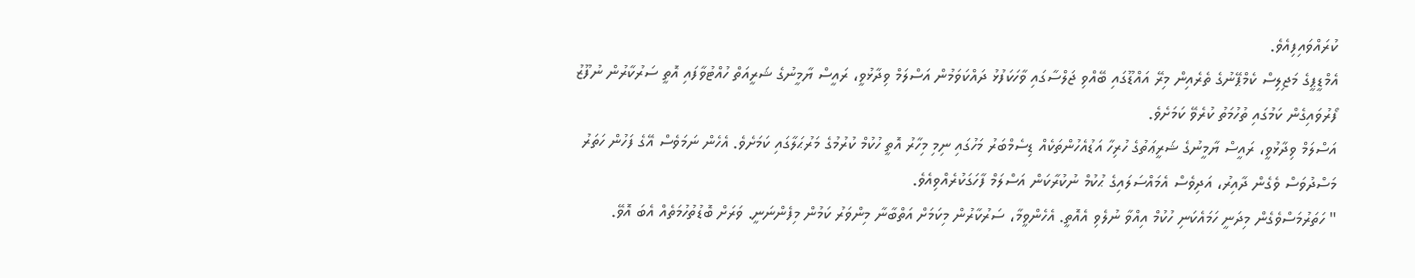ކުރައްވައިފިއެވެ.
އެމްޑީޕީގެ މަޖިލިސް ކެމްޕޭނުގެ ތެރެއިން މިރޭ އައްޑޫގައި ބޭއްވި ޖަލްސާގައި ވާހަކަފުޅު ދައްކަވަމުން އަސްލަމް ވިދާޅުވީ، ރައީސް ޔާމީނުގެ ޝަރީއަތް ހުއްޓުވާފައި އޮތީ ސަރުކާރުން ނުފޫޒު ފޯރުވައިގެން ކަމުގައި ތުހުމަތު ކުރެވޭ ކަމަށެވެ.
އަސްލަމް ވިދާޅުވީ، ރައީސް ޔާމީނުގެ ޝަރީޢަތުގެ ހުރިހާ އަޑުއެހުންތަކެއް ޑިސެމްބަރު މަހުގައި ނިމި މިހާރު އޮތީ ހުކުމް ކުރުމުގެ މަރުޙަލާގައި ކަމަށެވެ. އެހެން ނަމަވެސް އޭގެ ފަހުން ހަތަރު މަސްދުވަސް ވެގެން ދާއިރު، އަދިވެސް އެމައްސަލައިގެ ޙުކުމް ނުކުރާކަން އަސްލަމް ފާހަގަކުރެއްވިއެވެ.
" ހަތަރުމަސްވެގެން މިދަނީ ހަމައެކަނި ހުކުމް އިއްވާ ނުލެވި އެއޮތީ. އެހެންވީމާ، ސަރުކާރުން މިކަމަށް އަތްބާނާ މިންވަރު ކަމުން މިފެންނަނީ. ވަރަށް ބޮޑުތުހުމަތެއް އެބަ އޮވޭ.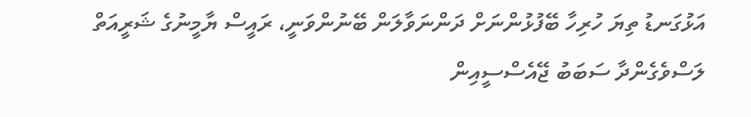އަޅުގަނޑު ތިޔަ ހުރިހާ ބޭފުޅުންނަށް ދަންނަވާލަން ބޭނުންވަނީ، ރައީސް ޔާމީނުގެ ޝަރީއަތް ލަސްވެގެންދާ ސަބަބު ޖޭއެސްސީއިން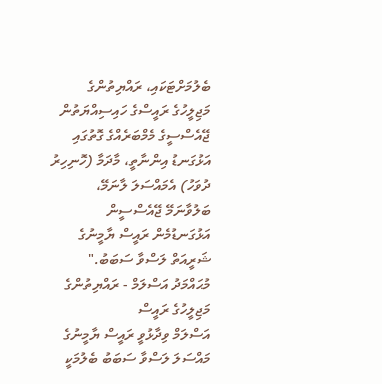ބެލުމަށްޓަކައި، ރައްޔިތުންގެ މަޖިލީހުގެ ރައީސްގެ ހައިސިއްޔަތުން ޖޭއެސްސީގެ މެމްބަރެއްގެ ގޮތުގައި އަޅުގަނޑު އިންނާތީ، މާދަމާ (ހޮނިހިރު ދުވަހު) އެމައްސަލަ ލާނަމޭ، ބަލުވާނަމޭ ޖޭއެސްސީން އަޅުގަނޑުމެން ރައީސް ޔާމީނުގެ ޝަރީއަތް ލަސްވާ ސަބަބު."
މުޙައްމަދު އަސްލަމް - ރައްޔިތުންގެ މަޖިލީހުގެ ރައީސް
އަސްލަމް ވިދާޅުވީ ރައީސް ޔާމީނުގެ މައްސަލަ ލަސްވާ ސަބަބު ބެލުމަކީ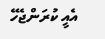އެއީ ކުރަންޖެހޭ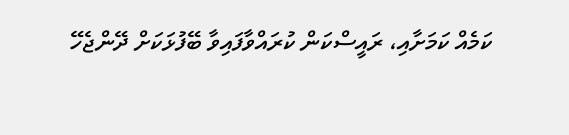ކަމެއް ކަމަށާއި، ރައީސްކަން ކުރައްވާފައިވާ ބޭފުޅަކަށް ދޭންޖެހޭ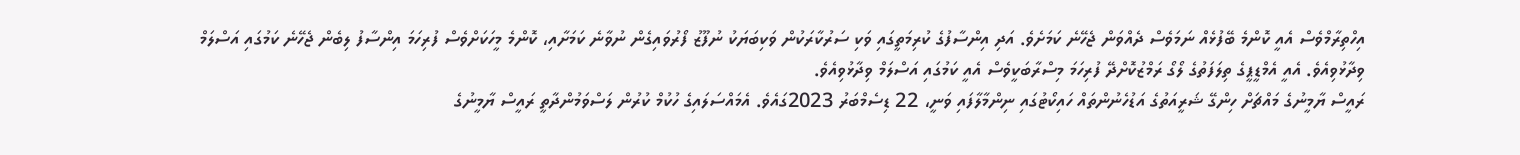އިހްތިރާމްވެސް އެއީ ކޮންމެ ބޭފުޅެއް ނަމަވެސް ދެއްވަން ޖެހޭނެ ކަމަށެވެ. އަދި އިންސާފުގެ ކުރިމަތީގައި ވަކި ސަރުކާރަކުން ވަކިބަޔަކު ނުފޫޒު ފޯރުވައިގެން ނުވާނެ ކަމަށާއި، ކޮންމެ މީހަކަށްވެސް ފުރިހަމަ އިންސާފު ލިބެން ޖެހޭނެ ކަމުގައި އަސްލަމް ވިދާޅުވިއެވެ. އެއީ އެމްޑީޕީގެ ތިލަފަތުގެ ލޯގޯ ރަމްޒުކޮށްދޭ ފުރިހަމަ މިސްރާބަކީވެސް އެއީ ކަމުގައި އަސްލަމް ވިދާޅުވިއެވެ.
ރައީސް ޔާމީނުގެ މައްޗަށް ހިންގޭ ޝަރީއަތުގެ އަޑުހެނުންތައް ހައިކޯޓުގައި ނިންމާލާފައި ވަނީ، 22 ޑިސެމްބަރު 2023ގައެވެ. އެމައްސަލައިގެ ހުކުމް ކުރުން ލަސްވަމުންދާތީ ރައީސް ޔާމީނުގެ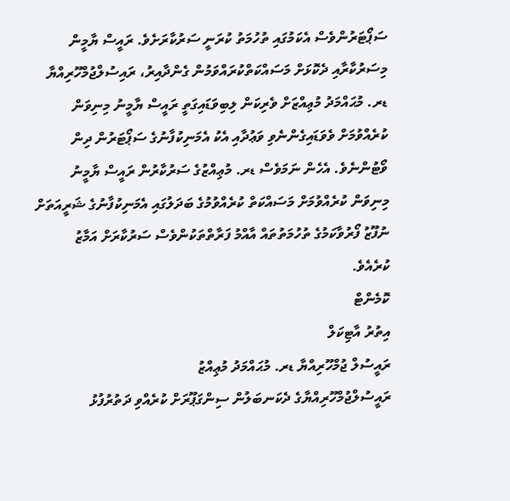ސަޕޯޓަރުންވެސް އެކަމުގައި ތުހުމަތު ކުރަނީ ސަރުކާރަށެވެ. ރައީސް ޔާމީން މިސަރުކާރާއި ދެކޮޅަށް މަސައްކަތްކުރައްވަމުން ގެންދާއިރު، ރައިސުލްޖުމްހޫރިއްޔާ ޑރ. މުޙައްމަދު މުޢިއްޒަށް ވެރިކަން ލިބިވަޑައިގަތީ ރައީސް ޔާމީނު މިނިވަން ކުރެއްވުމަށް ވެވަޑައިގެންނެވި ވަޢުދާއި އެކު އެމަނިކުފާނުގެ ސަޕޯޓަރުން ދިން ވޯޓުންނެވެ. އެހެން ނަމަވެސް ޑރ. މުޢިއްޒުގެ ސަރުކާރުން ރައީސް ޔާމީނު މިނިވަން ކުރެއްވުމަށް މަސައްކަތް ކުރެއްވުމުގެ ބަދަލުގައި އެމަނިކުފާނުގެ ޝަރީއަތަށް ނުފޫޒު ފޯރުވާކަމުގެ ތުހުމަތުތައް އާއްމު ފަރާތްތަކުންވެސް ސަރުކާރަށް އަމާޒު ކުރެއެވެ.
ކޮމެންޓް
އިތުރު އާޓިކަލް
ރައީސުލް ޖުމްހޫރިއްޔާ ޑރ. މުޙައްމަދު މުޢިއްޒު
ރައީސުލްޖުމްހޫރިއްޔާގެ ދެކަނބަލުން ސިންގަޕޫރަށް ކުރެއްވި ދަތުރުފުޅު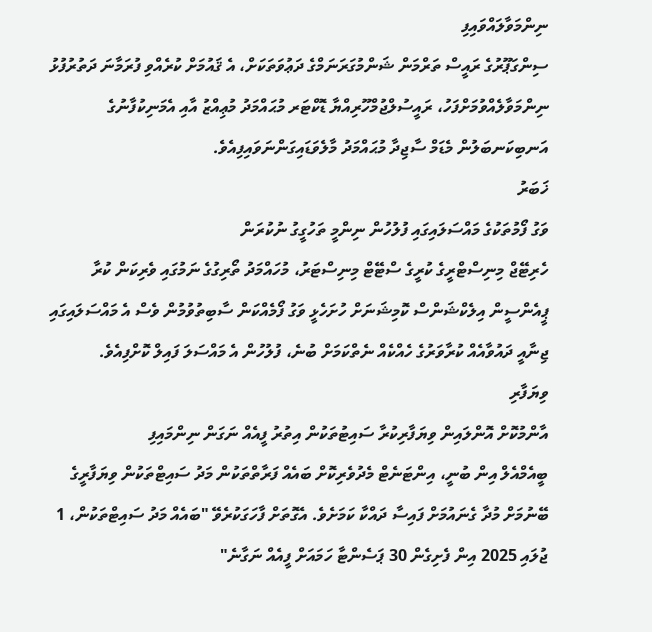ނިންމަވާލައްވައިފި
ސިންގަޕޫރުގެ ރައީސް ތަރްމަން ޝަންމުގަރަނަމްގެ ދަޢުވަތަކަށް، އެ ޤައުމަށް ކުރެއްވި ފުރަމާނަ ދަތުރުފުޅު ނިންމަވާލެއްވުމަށްފަހު، ރައީސުލްޖުމްހޫރިއްޔާ ޑޮކްޓަރ މުޙައްމަދު މުޢިއްޒު އާއި އެމަނިކުފާނުގެ އަނބިކަނބަލުން މެޑަމް ސާޖިދާ މުޙައްމަދު މާލެވަޑައިގަންނަވައިފިއެވެ.
ޚަބަރު
ވަގު ފޯމުތަކުގެ މައްސަލައިގައި ފުލުހުން ނިންމީ ތަހުގީގު ނުކުރަން
ހެރިޓޭޖް މިނިސްޓްރީގެ ކުރީގެ ސްޓޭޓް މިނިސްޓަރު، މުހައްމަދު ތޯރިގުގެ ނަމުގައި ވެރިކަން ކުރާ ޕީއެންސީން އިލެކްޝަންސް ކޮމިޝަނަށް ހުށަހެޅީ ވަގު ފޯމެއްކަން ސާބިތުވުމުން ވެސް އެ މައްސަލައިގައި ޖިނާއީ ދައުވާއެއް ކުރާވަރުގެ ހެއްކެއް ނެތްކަމަށް ބުނެ، ފުލުހުން އެ މައްސަލަ ފައިލް ކޮށްފިއެވެ.
ވިޔަފާރި
އާންމުކޮށް އޮންލައިން ވިޔަފާރިކުރާ ސައިޓުތަކުން އިތުރު ފީއެއް ނަގަން ނިންމައިފި
ބީއެމްއެލް އިން ބުނީ، އިންޓަނެޓް މެދުވެރިކޮށް ބައެއް ފަރާތްތަކުން މަދު ސައިޓްތަކުން ވިޔަފާރީގެ ބޭނުމަށް މުދާ ގެނައުމަށް ފައިސާ ދައްކާ ކަމަށެވެ. އެގޮތަށް ފާހަގަކުރެވޭ "ބައެއް މަދު ސައިޓްތަކުން، 1 ޖުލައި 2025 އިން ފެށިގެން 30 ޕަސެންޓާ ހަމައަށް ފީއެއް ނަގާނެ"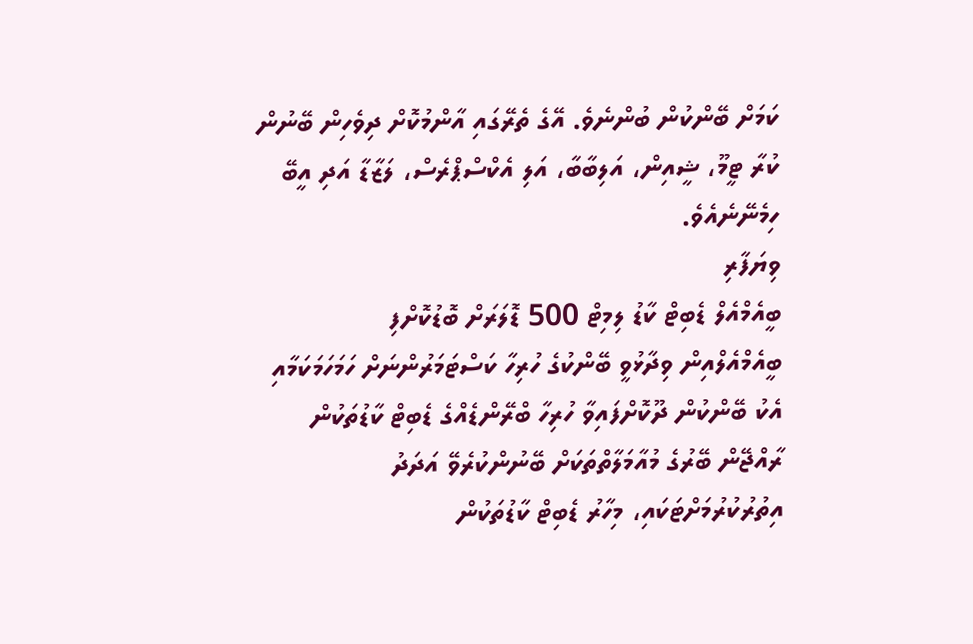ކަމަށް ބޭންކުން ބުންނެވެ. އޭގެ ތެރޭގައި އާންމުކޮށް ދިވެހިން ބޭނުން ކުރާ ޓީމޫ، ޝީއިން، އަލިބާބާ، އަލި އެކްސްޕްރެސް، ލަޒާޑާ އަދި އީބޭ ހިމެނޭނެއެވެ.
ވިޔަފާރި
ބީއެމްއެލް ޑެބިޓް ކާޑު ލިމިޓް 500 ޑޮލަރަށް ބޮޑުކޮށްފި
ބީއެމްއެލްއިން ވިދާޅުވީ ބޭންކުގެ ހުރިހާ ކަސްޓަމަރުންނަށް ހަމަހަމަކަމާއި އެކު ބޭންކުން ދޫކޮށްފައިވާ ހުރިހާ ބްރޭންޑެއްގެ ޑެބިޓް ކާޑުތަކުން ރާއްޖޭން ބޭރުގެ މުއާމަލާތްތަކަށް ބޭނުންކުރެވޭ އަދަދު އިތުރުކުރުމަށްޓަކައި، މިހާރު ޑެބިޓް ކާޑުތަކުން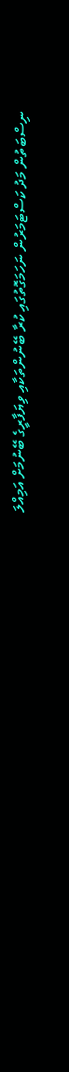ނިސްބަތުން މަދު ކަސްޓަމަރުން ނަހަމަގޮތުގައި ކުރާ ބޭނުންތަކާއި ވިޔަފާރީގެ ބޭނުމަށް އަމިއްލަ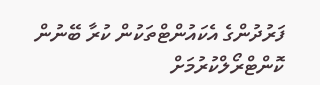ފަރުދުންގެ އެކައުންޓްތަކުން ކުރާ ބޭނުން ކޮންޓްރޯލްކުރުމަށް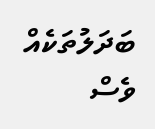ބަދަލުތަކެއް ވެސް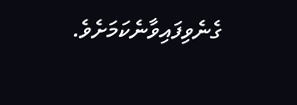ގެނެވިފައިވާނެކަމަށެވެ.